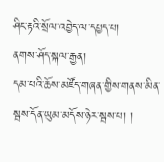ཤིང་རྟའི་སྲོལ་འབྱེད་ལ་དཔྱད་པ།
ནགས་ཤོད་སྐལ་རྒྱན།
དམ་པའི་ཆོས་མཛོད་གཞན་གྱིས་གནས་མིན་སྦས་དོན་ཡུམ་མདོས་ཉེར་སྦས་པ། །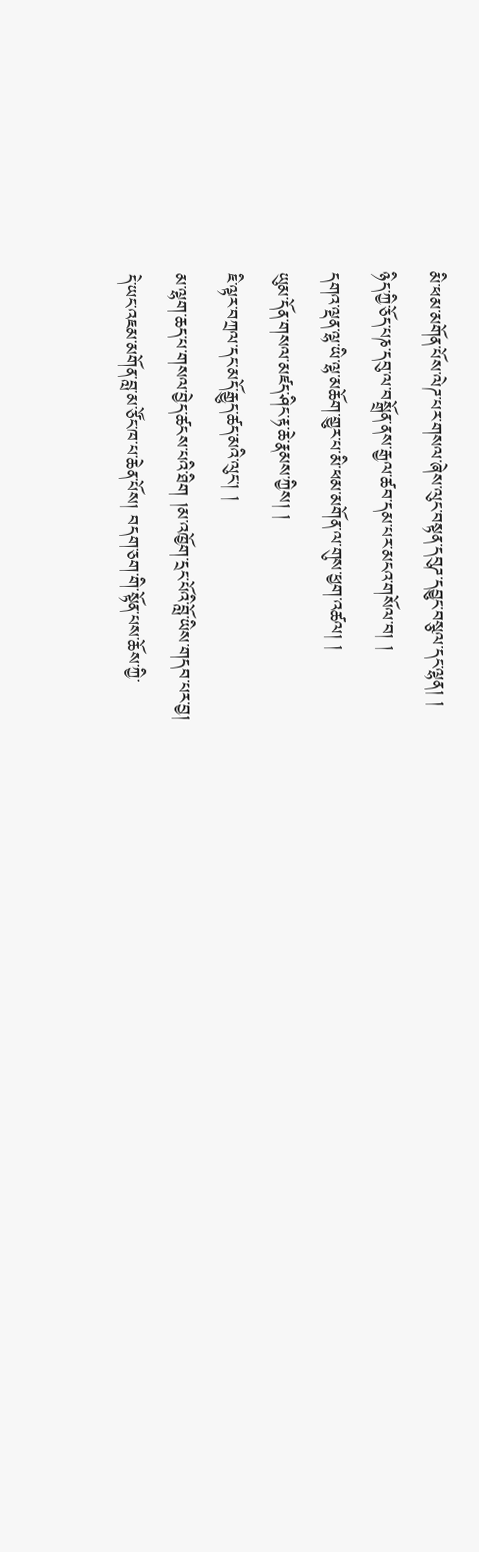མི་ཕམ་མགོན་པོས་ལེཌ་པར་གསལ་ཞེས་ལུང་བསྟན་དབུཌ་དབྱུང་བསྩལ་དང་ལྷན། །
ཉིད་ཀྱི་ཅོད་པཎ་དབུ་ལ་བསྒྲོན་ནས་རྒྱལ་ཚབ་དམ་པར་མངའ་གསོལ་བ། །
དགའ་ལྡན་ལྷ་ཡི་ལྷ་མཆོག་གྱུར་པ་མི་ཕམ་མགོན་ལ་གུས་ཕྱག་འཚལ། །
ཡུམ་དོན་གསལ་མཛད་ཤིང་རྟ་ཆེ་རྣམས་ཀྱིས། །
ཇི་ལྟར་བཀྲལ་དང་མདོ་རྒྱུད་ཚད་མའི་ལུང་། །
མ་ལྷག་ཆད་པ་གསལ་བྱེད་ཚངས་པའི་ཐིག །མ་འཁྱོག་དྲང་པོའི་བློ་ཡིས་གདབ་པར་བྱ།
དེ་ཡང་འཇམ་མགོན་བླ་མ་ཙོང་ཁ་པ་ཆེན་པོས། བདག་ཅག་གི་སྟོན་པས་ཆོས་ཀྱི་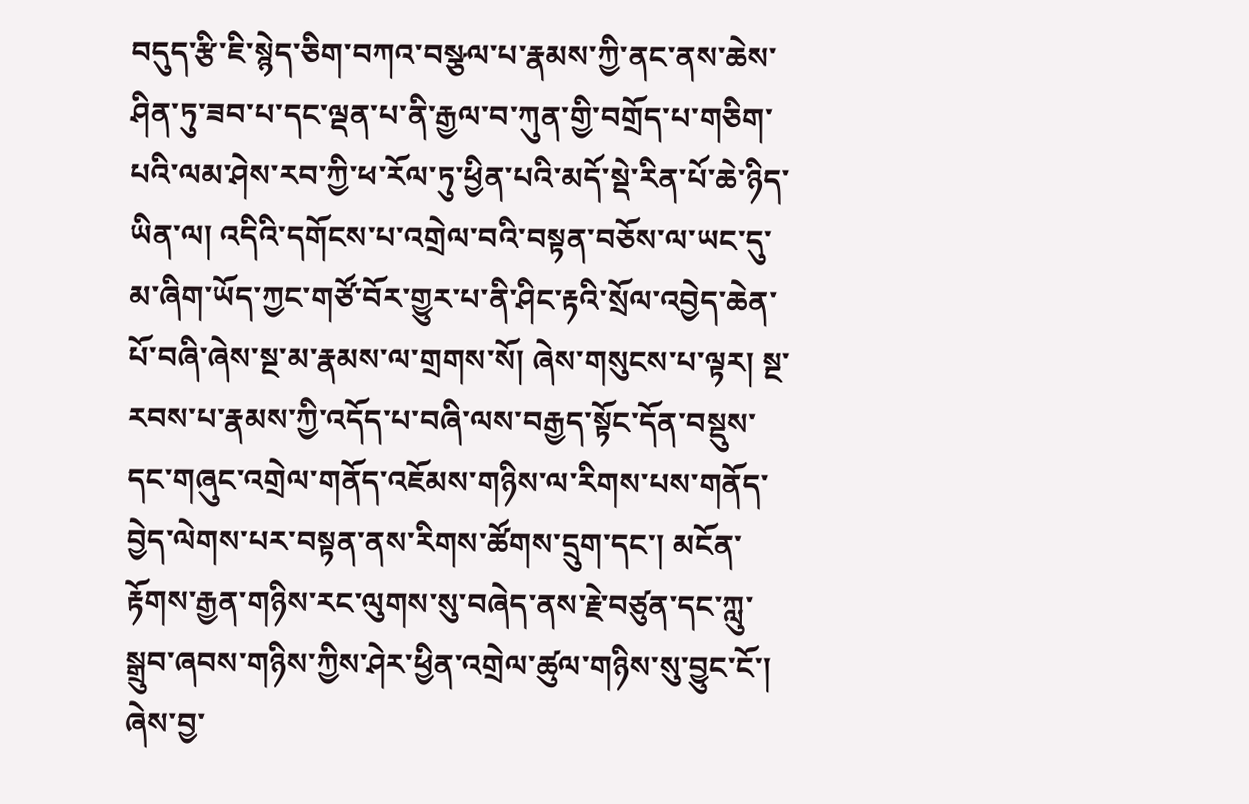བདུད་རྩི་ཇི་སྙེད་ཅིག་བཀའ་བསྩལ་པ་རྣམས་ཀྱི་ནང་ནས་ཆེས་ཤིན་ཏུ་ཟབ་པ་དང་ལྡན་པ་ནི་རྒྱལ་བ་ཀུན་གྱི་བགྲོད་པ་གཅིག་པའི་ལམ་ཤེས་རབ་ཀྱི་ཕ་རོལ་ཏུ་ཕྱིན་པའི་མདོ་སྡེ་རིན་པོ་ཆེ་ཉིད་ཡིན་ལ། འདིའི་དགོངས་པ་འགྲེལ་བའི་བསྟན་བཅོས་ལ་ཡང་དུ་མ་ཞིག་ཡོད་ཀྱང་གཙོ་བོར་གྱུར་པ་ནི་ཤིང་རྟའི་སྲོལ་འབྱེད་ཆེན་པོ་བཞི་ཞེས་སྔ་མ་རྣམས་ལ་གྲགས་སོ། ཞེས་གསུངས་པ་ལྟར། སྔ་རབས་པ་རྣམས་ཀྱི་འདོད་པ་བཞི་ལས་བརྒྱད་སྟོང་དོན་བསྡུས་དང་གཞུང་འགྲེལ་གནོད་འཇོམས་གཉིས་ལ་རིགས་པས་གནོད་བྱེད་ལེགས་པར་བསྟན་ནས་རིགས་ཚོགས་དྲུག་དང་། མངོན་རྟོགས་རྒྱན་གཉིས་རང་ལུགས་སུ་བཞེད་ནས་རྗེ་བཙུན་དང་ཀླུ་སྒྲུབ་ཞབས་གཉིས་ཀྱིས་ཤེར་ཕྱིན་འགྲེལ་ཚུལ་གཉིས་སུ་བྱུང་ངོ་། ཞེས་བྱ་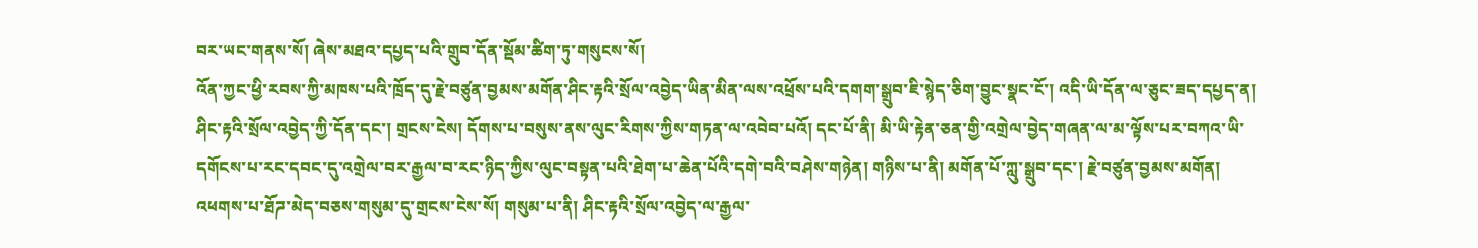བར་ཡང་གནས་སོ། ཞེས་མཐའ་དཔྱད་པའི་གྲུབ་དོན་སྡོམ་ཚིག་ཏུ་གསུངས་སོ།
འོན་ཀྱང་ཕྱི་རབས་ཀྱི་མཁས་པའི་ཁྲོད་དུ་རྗེ་བཙུན་བྱམས་མགོན་ཤིང་རྟའི་སྲོལ་འབྱེད་ཡིན་མིན་ལས་འཕྲོས་པའི་དགག་སྒྲུབ་ཇི་སྙེད་ཅིག་བྱུང་སྣང་ངོ་། འདི་ཡི་དོན་ལ་ཅུང་ཟད་དཔྱད་ན། ཤིང་རྟའི་སྲོལ་འབྱེད་ཀྱི་དོན་དང་། གྲངས་ངེས། དོགས་པ་བསུས་ནས་ལུང་རིགས་ཀྱིས་གཏན་ལ་འབེབ་པའོ། དང་པོ་ནི། མི་ཡི་རྟེན་ཅན་གྱི་འགྲེལ་བྱེད་གཞན་ལ་མ་ལྟོས་པར་བཀའ་ཡི་དགོངས་པ་རང་དབང་དུ་འགྲེལ་བར་རྒྱལ་བ་རང་ཉིད་ཀྱིས་ལུང་བསྟན་པའི་ཐེག་པ་ཆེན་པོའི་དགེ་བའི་བཤེས་གཉེན། གཉིས་པ་ནི། མགོན་པོ་ཀླུ་སྒྲུབ་དང་། རྗེ་བཙུན་བྱམས་མགོན། འཕགས་པ་ཐོཌ་མེད་བཅས་གསུམ་དུ་གྲངས་ངེས་སོ། གསུམ་པ་ནི། ཤིང་རྟའི་སྲོལ་འབྱེད་ལ་རྒྱལ་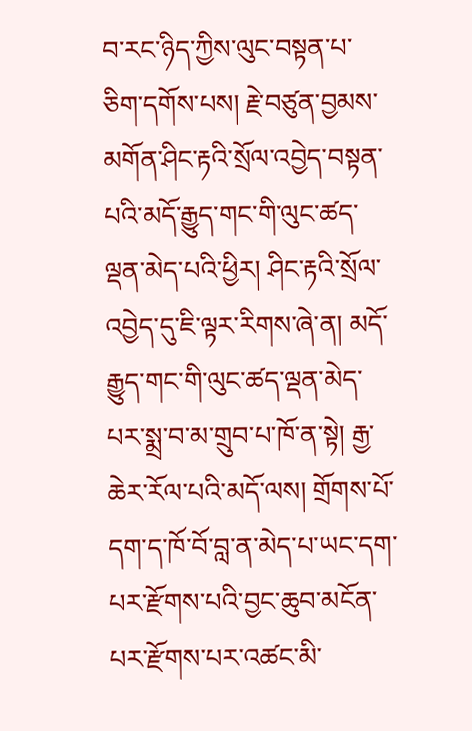བ་རང་ཉིད་ཀྱིས་ལུང་བསྟན་པ་ཅིག་དགོས་པས། རྗེ་བཙུན་བྱམས་མགོན་ཤིང་རྟའི་སྲོལ་འབྱེད་བསྟན་པའི་མདོ་རྒྱུད་གང་གི་ལུང་ཚད་ལྡན་མེད་པའི་ཕྱིར། ཤིང་རྟའི་སྲོལ་འབྱེད་དུ་ཇི་ལྟར་རིགས་ཞེ་ན། མདོ་རྒྱུད་གང་གི་ལུང་ཚད་ལྡན་མེད་པར་སྨྲ་བ་མ་གྲུབ་པ་ཁོ་ན་སྟེ། རྒྱ་ཆེར་རོལ་པའི་མདོ་ལས། གྲོགས་པོ་དག་ད་ཁོ་བོ་བླ་ན་མེད་པ་ཡང་དག་པར་རྫོགས་པའི་བྱང་ཆུབ་མངོན་པར་རྫོགས་པར་འཚང་མི་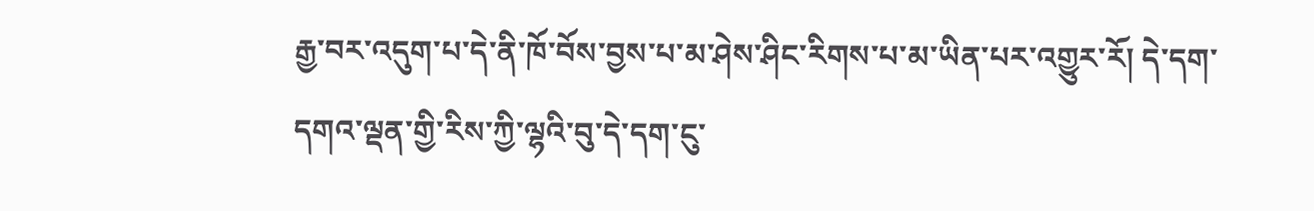རྒྱ་བར་འདུག་པ་དེ་ནི་ཁོ་བོས་བྱས་པ་མ་ཤེས་ཤིང་རིགས་པ་མ་ཡིན་པར་འགྱུར་རོ། དེ་དག་དགའ་ལྡན་གྱི་རིས་ཀྱི་ལྷའི་བུ་དེ་དག་ངུ་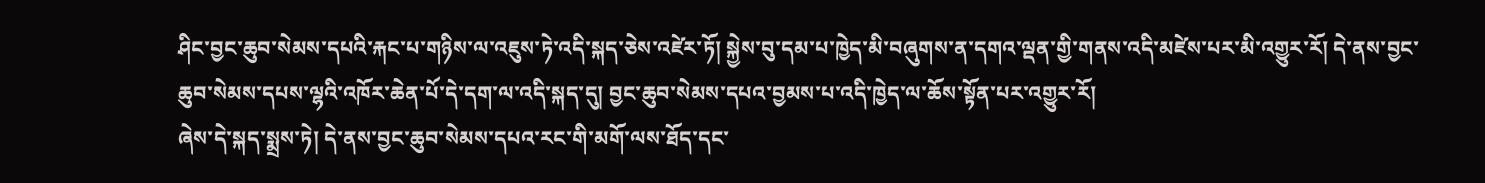ཤིང་བྱང་ཆུབ་སེམས་དཔའི་རྐང་པ་གཉིས་ལ་འཇུས་ཏེ་འདི་སྐད་ཅེས་འཛེར་ཏོ། སྐྱེས་བུ་དམ་པ་ཁྱེད་མི་བཞུགས་ན་དགའ་ལྡན་གྱི་གནས་འདི་མཛེས་པར་མི་འགྱུར་རོ། དེ་ནས་བྱང་ཆུབ་སེམས་དཔས་ལྷའི་འཁོར་ཆེན་པོ་དེ་དག་ལ་འདི་སྐད་དུ། བྱང་ཆུབ་སེམས་དཔའ་བྱམས་པ་འདི་ཁྱེད་ལ་ཆོས་སྟོན་པར་འགྱུར་རོ།
ཞེས་དེ་སྐད་སྨྲས་ཏེ། དེ་ནས་བྱང་ཆུབ་སེམས་དཔའ་རང་གི་མགོ་ལས་ཐོད་དང་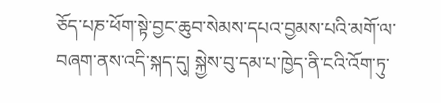ཅོད་པཎ་ཕོག་སྟེ་བྱང་ཆུབ་སེམས་དཔའ་བྱམས་པའི་མགོ་ལ་བཞག་ནས་འདི་སྐད་དུ། སྐྱེས་བུ་དམ་པ་ཁྱེད་ནི་ངའི་འོག་ཏུ་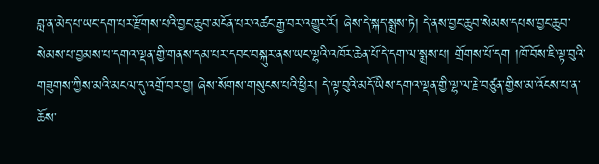བླ་ན་མེད་པ་ཡང་དག་པར་རྫོགས་པའི་བྱང་ཆུབ་མངོན་པར་འཚང་རྒྱ་བར་འགྱུར་རོ། ཞེས་དེ་སྐད་སྨྲས་ཏེ། དེ་ནས་བྱང་ཆུབ་སེམས་དཔས་བྱང་ཆུབ་སེམས་པ་བྱམས་པ་དགའ་ལྡན་གྱི་གནས་དམ་པར་དབང་བསྐུར་ནས་ཡང་ལྷའི་འཁོར་ཆེན་པོ་དེ་དག་ལ་སྨྲས་པ། གྲོགས་པོ་དག །ཁོ་བོས་ཇི་ལྟ་བུའི་གཟུགས་ཀྱིས་མའི་མངལ་དུ་འགྲོ་བར་བྱ། ཞེས་སོགས་གསུངས་པའི་ཕྱིར། དེ་ལྟ་བུའི་མདོ་ཡིས་དགའ་ལྡན་གྱི་ལྷ་ལ་རྗེ་བཙུན་གྱིས་མ་འོངས་པ་ན་ཆོས་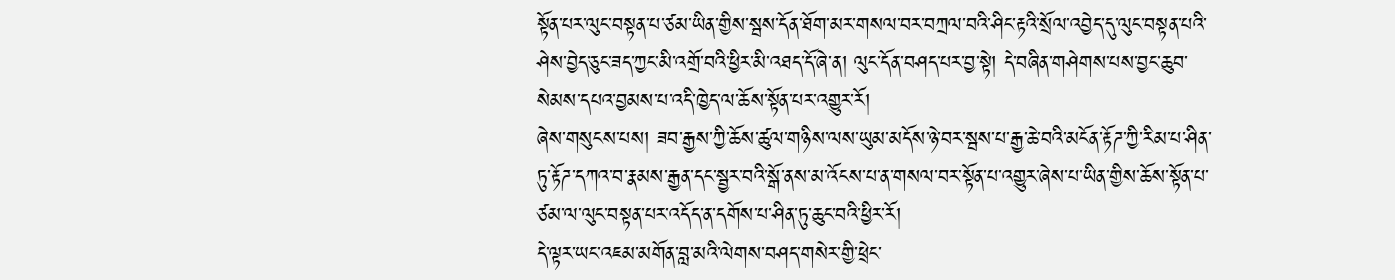སྟོན་པར་ལུང་བསྟན་པ་ཙམ་ཡིན་གྱིས་སྦས་དོན་ཐོག་མར་གསལ་བར་བཀྲལ་བའི་ཤིང་རྟའི་སྲོལ་འབྱེད་དུ་ལུང་བསྟན་པའི་ཤེས་བྱེད་ཅུང་ཟད་ཀྱང་མི་འགྲོ་བའི་ཕྱིར་མི་འཐད་དོ་ཞེ་ན། ལུང་དོན་བཤད་པར་བྱ་སྟེ། དེ་བཞིན་གཤེགས་པས་བྱང་ཆུབ་སེམས་དཔའ་བྱམས་པ་འདི་ཁྱེད་ལ་ཆོས་སྟོན་པར་འགྱུར་རོ།
ཞེས་གསུངས་པས། ཟབ་རྒྱས་ཀྱི་ཆོས་ཚུལ་གཉིས་ལས་ཡུམ་མདོས་ཉེ་བར་སྦས་པ་རྒྱ་ཆེ་བའི་མངོན་རྟོཌ་ཀྱི་རིམ་པ་ཤིན་ཏུ་རྟོཌ་དཀའ་བ་རྣམས་རྒྱན་དང་སྦྱར་བའི་སྒོ་ནས་མ་འོངས་པ་ན་གསལ་བར་སྟོན་པ་འགྱུར་ཞེས་པ་ཡིན་གྱིས་ཆོས་སྟོན་པ་ཙམ་ལ་ལུང་བསྟན་པར་འདོད་ན་དགོས་པ་ཤིན་ཏུ་ཆུང་བའི་ཕྱིར་རོ།
དེ་ལྟར་ཡང་འཇམ་མགོན་བླ་མའི་ལེགས་བཤད་གསེར་གྱི་ཕྲེང་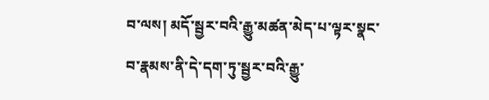བ་ལས། མདོ་སྦྱར་བའི་རྒྱུ་མཚན་མེད་པ་ལྟར་སྣང་བ་རྣམས་ནི་དེ་དག་ཏུ་སྦྱར་བའི་རྒྱུ་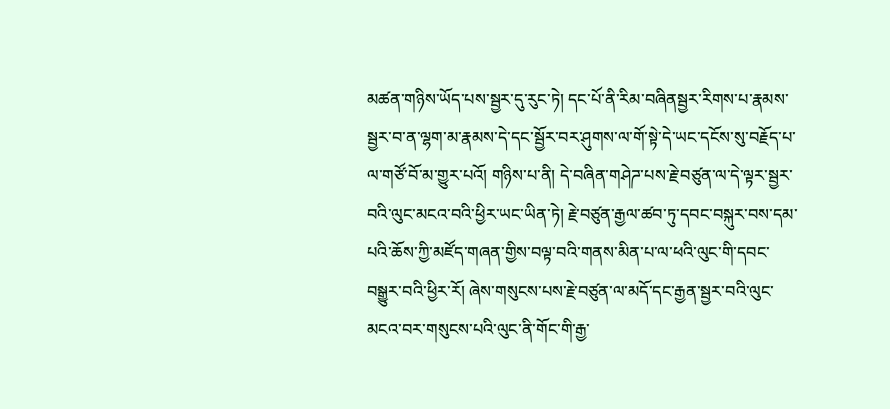མཚན་གཉིས་ཡོད་པས་སྦྱར་དུ་རུང་ཏེ། དང་པོ་ནི་རིམ་བཞིནསྦྱར་རིགས་པ་རྣམས་སྦྱར་བ་ན་ལྷག་མ་རྣམས་དེ་དང་སྦྱོར་བར་ཤུགས་ལ་གོ་སྟེ་དེ་ཡང་དངོས་སུ་བརྗོད་པ་ལ་གཙོ་བོ་མ་གྱུར་པའོ། གཉིས་པ་ནི། དེ་བཞིན་གཤེཌ་པས་རྗེ་བཙུན་ལ་དེ་ལྟར་སྦྱར་བའི་ལུང་མངའ་བའི་ཕྱིར་ཡང་ཡིན་ཏེ། རྗེ་བཙུན་རྒྱལ་ཚབ་ཏུ་དབང་བསྐུར་བས་དམ་པའི་ཆོས་ཀྱི་མཛོད་གཞན་གྱིས་བལྟ་བའི་གནས་མིན་པ་ལ་ཕའི་ལུང་གི་དབང་བསྒྱུར་བའི་ཕྱིར་རོ། ཞེས་གསུངས་པས་རྗེ་བཙུན་ལ་མདོ་དང་རྒྱན་སྦྱར་བའི་ལུང་མངའ་བར་གསུངས་པའི་ལུང་ནི་གོང་གི་རྒྱ་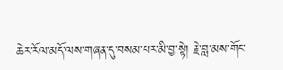ཆེར་རོལ་མདོ་ལས་གཞན་དུ་བསམ་པར་མི་བྱ་སྟེ། རྗེ་བླ་མས་གོང་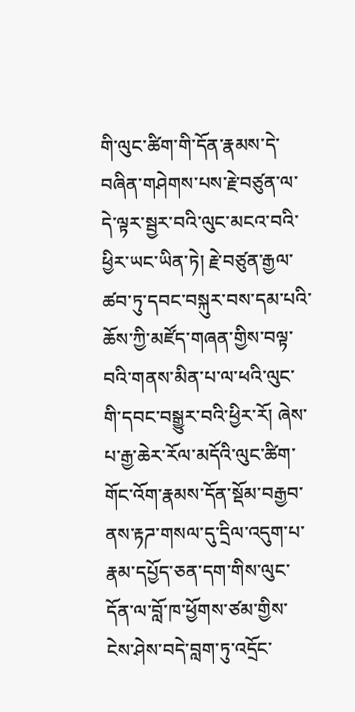གི་ལུང་ཚིག་གི་དོན་རྣམས་དེ་བཞིན་གཤེགས་པས་རྗེ་བཙུན་ལ་དེ་ལྟར་སྦྱར་བའི་ལུང་མངའ་བའི་ཕྱིར་ཡང་ཡིན་ཏེ། རྗེ་བཙུན་རྒྱལ་ཚབ་ཏུ་དབང་བསྐུར་བས་དམ་པའི་ཆོས་ཀྱི་མཛོད་གཞན་གྱིས་བལྟ་བའི་གནས་མིན་པ་ལ་ཕའི་ལུང་གི་དབང་བསྒྱུར་བའི་ཕྱིར་རོ། ཞེས་པ་རྒྱ་ཆེར་རོལ་མདོའི་ལུང་ཚིག་གོང་འོག་རྣམས་དོན་སྡོམ་བརྒྱབ་ནས་རྟཌ་གསལ་དུ་དྲིལ་འདུག་པ་རྣམ་དཔྱོད་ཅན་དག་གིས་ལུང་དོན་ལ་བློ་ཁ་ཕྱོགས་ཙམ་གྱིས་ངེས་ཤེས་བདེ་བླག་ཏུ་འདྲོང་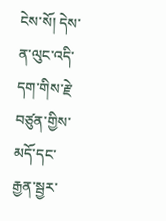ངེས་སོ། དེས་ན་ལུང་འདི་དག་གིས་རྗེ་བཙུན་གྱིས་མདོ་དང་རྒྱན་སྦྱར་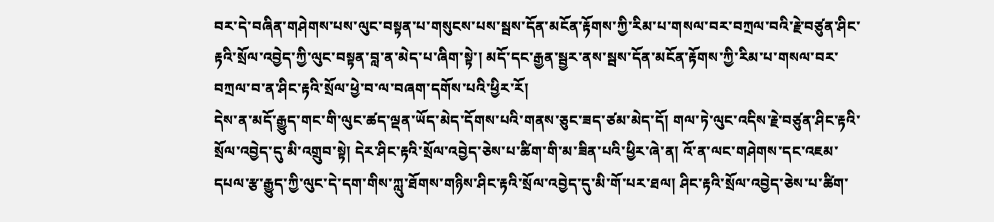བར་དེ་བཞིན་གཤེགས་པས་ལུང་བསྟན་པ་གསུངས་པས་སྦས་དོན་མངོན་རྟོགས་ཀྱི་རིམ་པ་གསལ་བར་བཀྲལ་བའི་རྗེ་བཙུན་ཤིང་རྟའི་སྲོལ་འབྱེད་ཀྱི་ལུང་བསྟན་བླ་ན་མེད་པ་ཞིག་སྟེ་། མདོ་དང་རྒྱན་སྦྱར་ནས་སྦས་དོན་མངོན་རྟོགས་ཀྱི་རིམ་པ་གསལ་བར་བཀྲལ་བ་ན་ཤིང་རྟའི་སྲོལ་ཕྱེ་བ་ལ་བཞག་དགོས་པའི་ཕྱིར་རོ།
དེས་ན་མདོ་རྒྱུད་གང་གི་ལུང་ཚད་ལྡན་ཡོད་མེད་དོགས་པའི་གནས་ཅུང་ཟད་ཙམ་མེད་དོ། གལ་ཏེ་ལུང་འདིས་རྗེ་བཙུན་ཤིང་རྟའི་སྲོལ་འབྱེད་དུ་མི་འགྲུབ་སྟེ། དེར་ཤིང་རྟའི་སྲོལ་འབྱེད་ཅེས་པ་ཚིག་གི་མ་ཟིན་པའི་ཕྱིར་ཞེ་ན། འོ་ན་ལང་གཤེགས་དང་འཇམ་དཔལ་རྩ་རྒྱུད་ཀྱི་ལུང་དེ་དག་གིས་ཀླུ་ཐོགས་གཉིས་ཤིང་རྟའི་སྲོལ་འབྱེད་དུ་མི་གོ་པར་ཐལ། ཤིང་རྟའི་སྲོལ་འབྱེད་ཅེས་པ་ཚིག་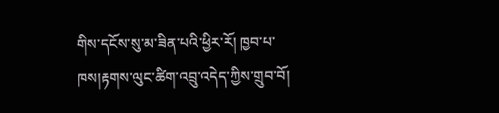གིས་དངོས་སུ་མ་ཟིན་པའི་ཕྱིར་རོ། ཁྱབ་པ་ཁས།རྟགས་ལུང་ཚིག་འབྲུ་འདེད་ཀྱིས་གྲུབ་བོ།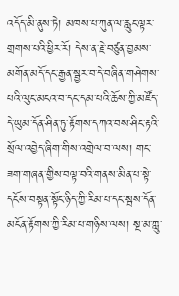འདོད་མི་ནུས་ཏེ། མཁས་པ་ཀུན་ལ་རླུང་ལྟར་གྲགས་པའི་ཕྱིར་རོ། དེས་ན་རྗེ་བཙུན་བྱམས་མགོན་མདོ་དང་རྒྱན་སྦྱར་བ་དེ་བཞིན་གཤེགས་པའི་ལུང་མངའ་བ་དང་དམ་པའི་ཆོས་ཀྱི་མཛོད་དེ་ཡུམ་དོན་ཤིན་ཏུ་རྟོགས་དཀའ་བས་ཤིང་རྟའི་སྲོལ་འབྱེད་ཞིག་གིས་འགྲེལ་བ་ལས། གང་ཟག་གཞན་གྱིས་བལྟ་བའི་གནས་མིན་པ་སྟེ་དངོས་བསྟན་སྟོང་ཉིད་ཀྱི་རིམ་པ་དང་སྦས་དོན་མངོན་རྟོགས་ཀྱི་རིམ་པ་གཉིས་ལས། སྔ་མ་ཀླུ་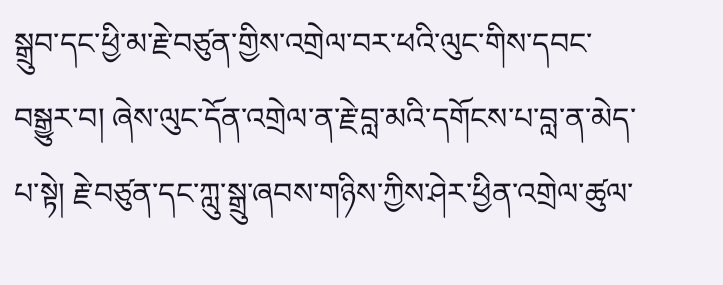སྒྲུབ་དང་ཕྱི་མ་རྗེ་བཙུན་གྱིས་འགྲེལ་བར་ཕའི་ལུང་གིས་དབང་བསྒྱུར་བ། ཞེས་ལུང་དོན་འགྲེལ་ན་རྗེ་བླ་མའི་དགོངས་པ་བླ་ན་མེད་པ་སྟེ། རྗེ་བཙུན་དང་ཀླུ་སྒྲུ་ཞབས་གཉིས་ཀྱིས་ཤེར་ཕྱིན་འགྲེལ་ཚུལ་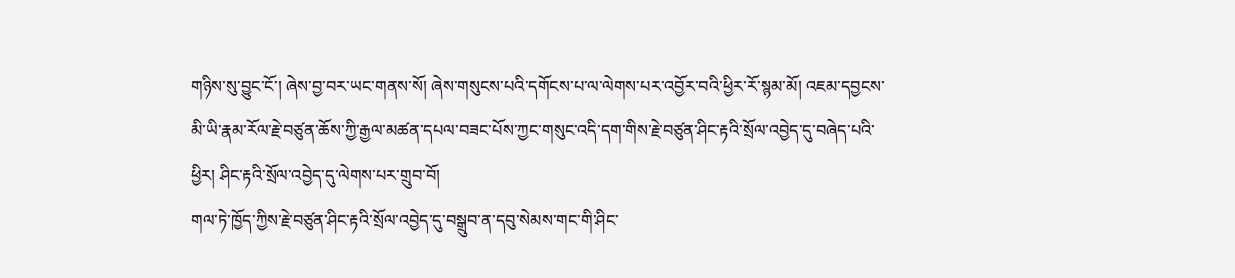གཉིས་སུ་བྱུང་ངོ་། ཞེས་བྱ་བར་ཡང་གནས་སོ། ཞེས་གསུངས་པའི་དགོངས་པ་ལ་ལེགས་པར་འབྱོར་བའི་ཕྱིར་རོ་སྙམ་མོ། འཇམ་དབྱངས་མི་ཡི་རྣམ་རོལ་རྗེ་བཙུན་ཆོས་ཀྱི་རྒྱལ་མཚན་དཔལ་བཟང་པོས་ཀྱང་གསུང་འདི་དག་གིས་རྗེ་བཙུན་ཤིང་རྟའི་སྲོལ་འབྱེད་དུ་བཞེད་པའི་ཕྱིར། ཤིང་རྟའི་སྲོལ་འབྱེད་དུ་ལེགས་པར་གྲུབ་བོ།
གལ་ཏེ་ཁྱོད་ཀྱིས་རྗེ་བཙུན་ཤིང་རྟའི་སྲོལ་འབྱེད་དུ་བསྒྲུབ་ན་དབུ་སེམས་གང་གི་ཤིང་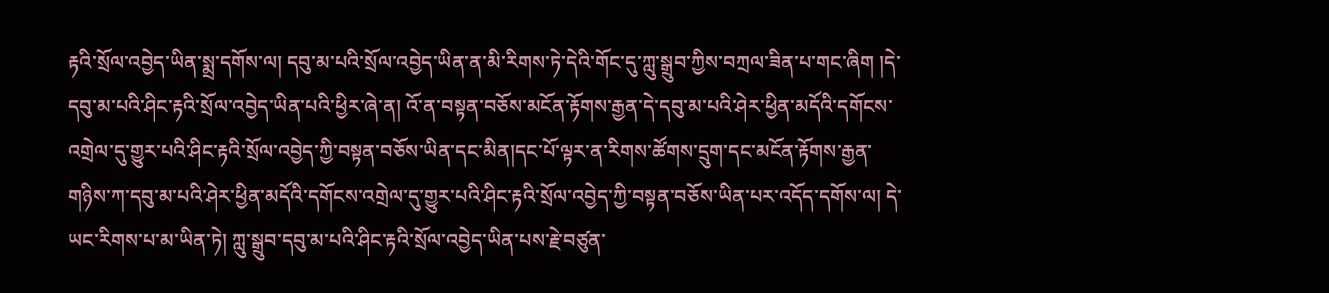རྟའི་སྲོལ་འབྱེད་ཡིན་སྨྲ་དགོས་ལ། དབུ་མ་པའི་སྲོལ་འབྱེད་ཡིན་ན་མི་རིགས་ཏེ་དེའི་གོང་དུ་ཀླུ་སྒྲུབ་ཀྱིས་བཀྲལ་ཟིན་པ་གང་ཞིག །དེ་དབུ་མ་པའི་ཤིང་རྟའི་སྲོལ་འབྱེད་ཡིན་པའི་ཕྱིར་ཞེ་ན། འོ་ན་བསྟན་བཅོས་མངོན་རྟོགས་རྒྱན་དེ་དབུ་མ་པའི་ཤེར་ཕྱིན་མདོའི་དགོངས་འགྲེལ་དུ་གྱུར་པའི་ཤིང་རྟའི་སྲོལ་འབྱེད་ཀྱི་བསྟན་བཅོས་ཡིན་དང་མིན།དང་པོ་ལྟར་ན་རིགས་ཚོགས་དྲུག་དང་མངོན་རྟོགས་རྒྱན་གཉིས་ཀ་དབུ་མ་པའི་ཤེར་ཕྱིན་མདོའི་དགོངས་འགྲེལ་དུ་གྱུར་པའི་ཤིང་རྟའི་སྲོལ་འབྱེད་ཀྱི་བསྟན་བཅོས་ཡིན་པར་འདོད་དགོས་ལ། དེ་ཡང་རིགས་པ་མ་ཡིན་ཏེ། ཀླུ་སྒྲུབ་དབུ་མ་པའི་ཤིང་རྟའི་སྲོལ་འབྱེད་ཡིན་པས་རྗེ་བཙུན་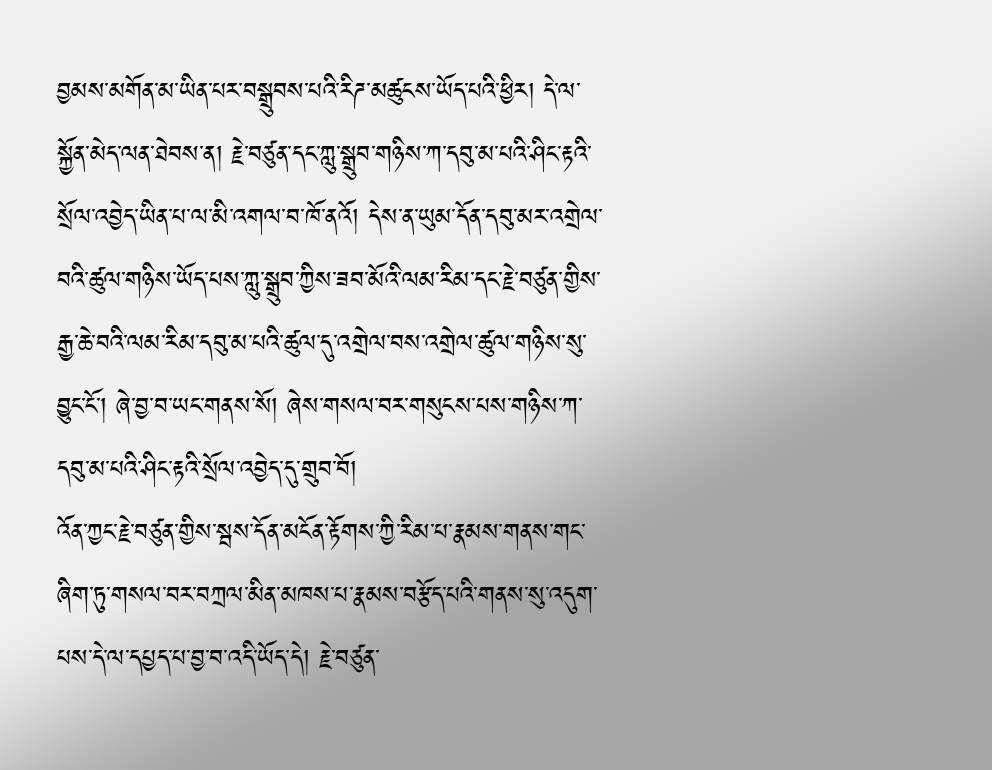བྱམས་མགོན་མ་ཡིན་པར་བསྒྲུབས་པའི་རིཌ་མཚུངས་ཡོད་པའི་ཕྱིར། དེ་ལ་སྐྱོན་མེད་ལན་ཐེབས་ན། རྗེ་བཙུན་དང་ཀླུ་སྒྲུབ་གཉིས་ཀ་དབུ་མ་པའི་ཤིང་རྟའི་སྲོལ་འབྱེད་ཡིན་པ་ལ་མི་འགལ་བ་ཁོ་ནའོ། དེས་ན་ཡུམ་དོན་དབུ་མར་འགྲེལ་བའི་ཚུལ་གཉིས་ཡོད་པས་ཀླུ་སྒྲུབ་ཀྱིས་ཟབ་མོའི་ལམ་རིམ་དང་རྗེ་བཙུན་གྱིས་རྒྱ་ཆེ་བའི་ལམ་རིམ་དབུ་མ་པའི་ཚུལ་དུ་འགྲེལ་བས་འགྲེལ་ཚུལ་གཉིས་སུ་བྱུང་ངོ་། ཞེ་བྱ་བ་ཡང་གནས་སོ། ཞེས་གསལ་བར་གསུངས་པས་གཉིས་ཀ་དབུ་མ་པའི་ཤིང་རྟའི་སྲོལ་འབྱེད་དུ་གྲུབ་བོ།
འོན་ཀྱང་རྗེ་བཙུན་གྱིས་སྦས་དོན་མངོན་རྟོགས་ཀྱི་རིམ་པ་རྣམས་གནས་གང་ཞིག་ཏུ་གསལ་བར་བཀྲལ་མིན་མཁས་པ་རྣམས་བརྩོད་པའི་གནས་སུ་འདུག་པས་དེ་ལ་དཔྱད་པ་བྱ་བ་འདི་ཡོད་དེ། རྗེ་བཙུན་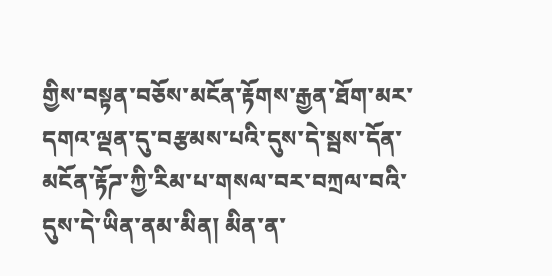གྱིས་བསྟན་བཅོས་མངོན་རྟོགས་རྒྱན་ཐོག་མར་དགའ་ལྡན་དུ་བརྩམས་པའི་དུས་དེ་སྦས་དོན་མངོན་རྟོཌ་ཀྱི་རིམ་པ་གསལ་བར་བཀྲལ་བའི་དུས་དེ་ཡིན་ནམ་མིན། མིན་ན་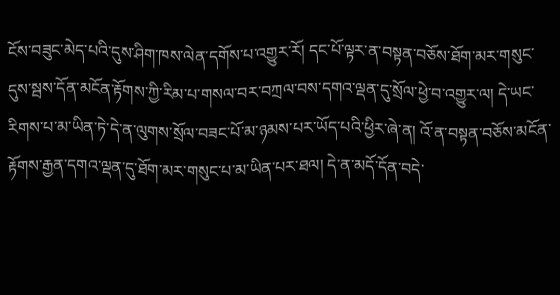ངོས་བཟུང་མེད་པའི་དུས་ཤིག་ཁས་ལེན་དགོས་པ་འགྱུར་རོ། དང་པོ་ལྟར་ན་བསྟན་བཅོས་ཐོག་མར་གསུང་དུས་སྦས་དོན་མངོན་རྟོགས་ཀྱི་རིམ་པ་གསལ་བར་བཀྲལ་བས་དགའ་ལྡན་དུ་སྲོལ་ཕྱེ་བ་འགྱུར་ལ། དེ་ཡང་རིགས་པ་མ་ཡིན་ཏེ་དེ་ན་ལུགས་སྲོལ་བཟང་པོ་མ་ཉམས་པར་ཡོད་པའི་ཕྱིར་ཞེ་ན། འོ་ན་བསྟན་བཅོས་མངོན་རྟོགས་རྒྱན་དགའ་ལྡན་དུ་ཐོག་མར་གསུང་པ་མ་ཡིན་པར་ཐལ། དེ་ན་མདོ་དོན་བདེ་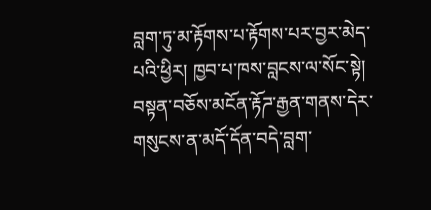བླག་ཏུ་མ་རྟོགས་པ་རྟོགས་པར་བྱར་མེད་པའི་ཕྱིར། ཁྱབ་པ་ཁས་བླངས་ལ་སོང་སྟེ། བསྟན་བཅོས་མངོན་རྟོཌ་རྒྱན་གནས་དེར་གསུངས་ན་མདོ་དོན་བདེ་བླག་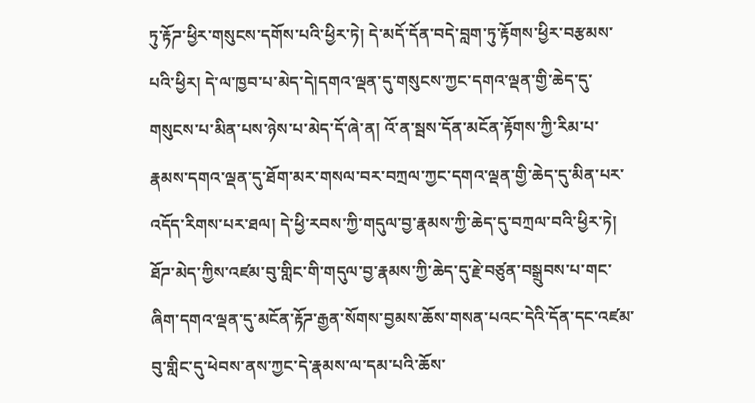ཏུ་རྟོཌ་ཕྱིར་གསུངས་དགོས་པའི་ཕྱིར་ཏེ། དེ་མདོ་དོན་བདེ་བླག་ཏུ་རྟོགས་ཕྱིར་བརྩམས་པའི་ཕྱིར། དེ་ལ་ཁྱབ་པ་མེད་དེ།དགའ་ལྡན་དུ་གསུངས་ཀྱང་དགའ་ལྡན་གྱི་ཆེད་དུ་གསུངས་པ་མིན་པས་ཉེས་པ་མེད་དོ་ཞེ་ན། འོ་ན་སྦས་དོན་མངོན་རྟོགས་ཀྱི་རིམ་པ་རྣམས་དགའ་ལྡན་དུ་ཐོག་མར་གསལ་བར་བཀྲལ་ཀྱང་དགའ་ལྡན་གྱི་ཆེད་དུ་མིན་པར་འདོད་རིགས་པར་ཐལ། དེ་ཕྱི་རབས་ཀྱི་གདུལ་བྱ་རྣམས་ཀྱི་ཆེད་དུ་བཀྲལ་བའི་ཕྱིར་ཏེ། ཐོཌ་མེད་ཀྱིས་འཛམ་བུ་གླིང་གི་གདུལ་བྱ་རྣམས་ཀྱི་ཆེད་དུ་རྗེ་བཙུན་བསྒྲུབས་པ་གང་ཞིག་དགའ་ལྡན་དུ་མངོན་རྟོཌ་རྒྱན་སོགས་བྱམས་ཆོས་གསན་པའང་དེའི་དོན་དང་འཛམ་བུ་གླིང་དུ་ཕེབས་ནས་ཀྱང་དེ་རྣམས་ལ་དམ་པའི་ཆོས་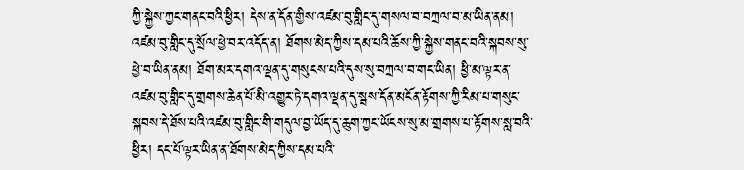ཀྱི་སྐྱེས་ཀྱང་གནང་བའི་ཕྱིར། དེས་ན་དོན་གྱིས་འཛམ་བུ་གླིང་དུ་གསལ་བ་བཀྲལ་བ་མ་ཡིན་ནམ། འཛམ་བུ་གླིང་དུ་སྲོལ་ཕྱེ་བར་འདོད་ན། ཐོགས་མེད་ཀྱིས་དམ་པའི་ཆོས་ཀྱི་སྐྱེས་གནང་བའི་སྐབས་སུ་ཕྱེ་བ་ཡིན་ནམ། ཐོག་མར་དགའ་ལྡན་དུ་གསུངས་པའི་དུས་སུ་བཀྲལ་བ་གང་ཡིན། ཕྱི་མ་ལྟར་ན་འཛམ་བུ་གླིང་དུ་གྲགས་ཆེན་པོ་མི་འགྱུར་ཏེ་དགའ་ལྡན་དུ་སྦས་དོན་མངོན་རྟོགས་ཀྱི་རིམ་པ་གསུང་སྐབས་དེ་ཐོས་པའི་འཛམ་བུ་གླིང་གི་གདུལ་བྱ་ཡོད་དུ་ཆུག་ཀྱང་ཡོངས་སུ་མ་གྲགས་པ་རྟོགས་སླ་བའི་ཕྱིར། དང་པོ་ལྟར་ཡིན་ན་ཐོགས་མེད་ཀྱིས་དམ་པའི་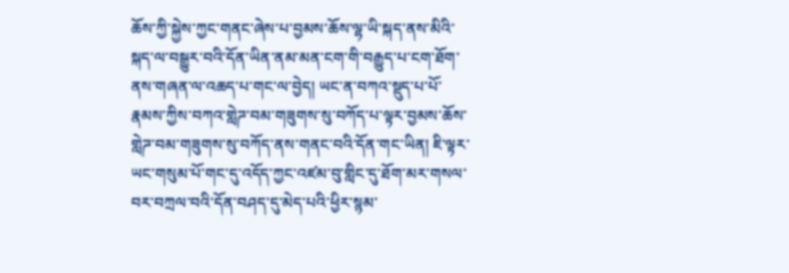ཆོས་ཀྱི་སྐྱེས་ཀྱང་གནང་ཞེས་པ་བྱམས་ཆོས་ལྷ་ཡི་སྐད་ནས་མིའི་སྐད་ལ་བསྒྱུར་བའི་དོན་ཡིན་ནམ་མན་ངག་གི་བརྒྱུད་པ་ངག་ཐོག་ནས་གཞན་ལ་འཆད་པ་གང་ལ་བྱེད། ཡང་ན་བཀའ་སྡུད་པ་པོ་རྣམས་ཀྱིས་བཀའ་གླེཌ་བམ་གཟུགས་སུ་བཀོད་པ་ལྟར་བྱམས་ཆོས་གླེཌ་བམ་གཟུགས་སུ་བཀོད་ནས་གནང་བའི་དོན་གང་ཡིན། ཇི་ལྟར་ཡང་གསུམ་པོ་གང་དུ་འདོད་ཀྱང་འཛམ་བུ་གླིང་དུ་ཐོག་མར་གསལ་བར་བཀྲལ་བའི་དོན་བཤད་དུ་མེད་པའི་ཕྱིར་སྙམ་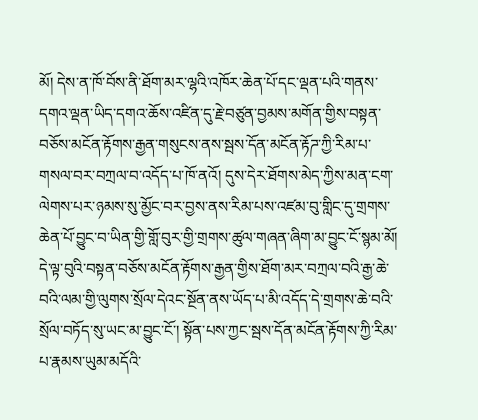མོ། དེས་ན་ཁོ་བོས་ནི་ཐོག་མར་ལྷའི་འཁོར་ཆེན་པོ་དང་ལྡན་པའི་གནས་དགའ་ལྡན་ཡིད་དགའ་ཆོས་འཛིན་དུ་རྗེ་བཙུན་བྱམས་མགོན་གྱིས་བསྟན་བཅོས་མངོན་རྟོགས་རྒྱན་གསུངས་ནས་སྦས་དོན་མངོན་རྟོཌ་ཀྱི་རིམ་པ་གསལ་བར་བཀྲལ་བ་འདོད་པ་ཁོ་ནའོ། དུས་དེར་ཐོགས་མེད་ཀྱིས་མན་ངག་ལེགས་པར་ཉམས་སུ་མྱོང་བར་བྱས་ནས་རིམ་པས་འཛམ་བུ་གླིང་དུ་གྲགས་ཆེན་པོ་བྱུང་བ་ཡིན་གྱི་གློ་བུར་གྱི་གྲགས་ཚུལ་གཞན་ཞིག་མ་བྱུང་ངོ་སྙམ་མོ། དེ་ལྟ་བུའི་བསྟན་བཅོས་མངོན་རྟོགས་རྒྱན་གྱིས་ཐོག་མར་བཀྲལ་བའི་རྒྱ་ཆེ་བའི་ལམ་གྱི་ལུགས་སྲོལ་དེའང་སྔོན་ནས་ཡོད་པ་མི་འདོད་དེ་གྲགས་ཆེ་བའི་སྲོལ་བཏོད་སུ་ཡང་མ་བྱུང་ངོ་། སྟོན་པས་ཀྱང་སྦས་དོན་མངོན་རྟོགས་ཀྱི་རིམ་པ་རྣམས་ཡུམ་མདོའི་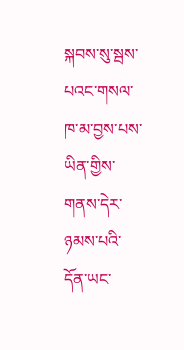སྐབས་སུ་སྦས་པའང་གསལ་ཁ་མ་བྱས་པས་ཡིན་གྱིས་གནས་དེར་ཉམས་པའི་དོན་ཡང་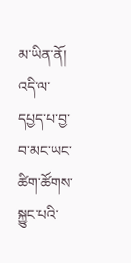མ་ཡིན་ནོ། འདི་ལ་དཔྱད་པ་བྱ་བ་མང་ཡང་ཚིག་ཚོགས་སྐྱུང་པའི་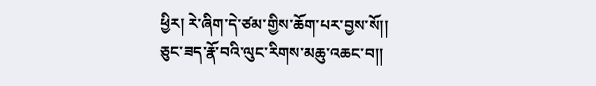ཕྱིར། རེ་ཞིག་དེ་ཙམ་གྱིས་ཆོག་པར་བྱས་སོ།།
ཅུང་ཟད་རྣོ་བའི་ལུང་རིགས་མཆུ་འཆང་བ།།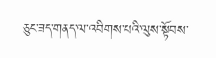ཅུང་ཟད་གནད་ལ་འབིགས་པའི་ལུས་སྟོབས་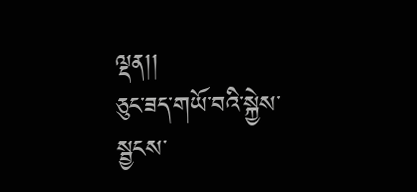ལྡན།།
ཅུང་ཟད་གཡོ་བའི་སྐྱེས་སྦྱངས་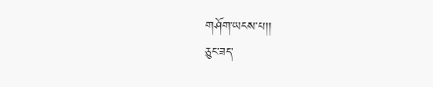གཤོག་ཡངས་པ།།
ཅུང་ཟད་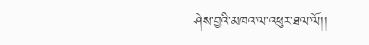ཤེས་བྱའི་མཁའ་ལ་འཕུར་ཐལ་ལོ།།